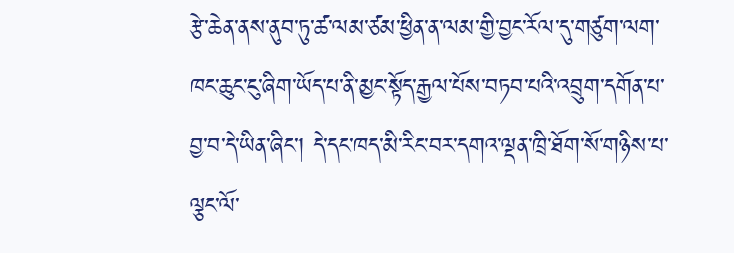རྩེ་ཆེན་ནས་ནུབ་ཏུ་ཚ་ལམ་ཙམ་ཕྱིན་ན་ལམ་གྱི་བྱང་རོལ་དུ་གཙུག་ལག་ཁང་ཆུང་ངུ་ཞིག་ཡོད་པ་ནི་མྱང་སྟོད་རྒྱལ་པོས་བཏབ་པའི་འབྲུག་དགོན་པ་བྱ་བ་དེ་ཡིན་ཞིང་། དེ་དང་ཁད་མི་རིང་བར་དགའ་ལྡན་ཁྲི་ཐོག་སོ་གཉིས་པ་ལྕང་ལོ་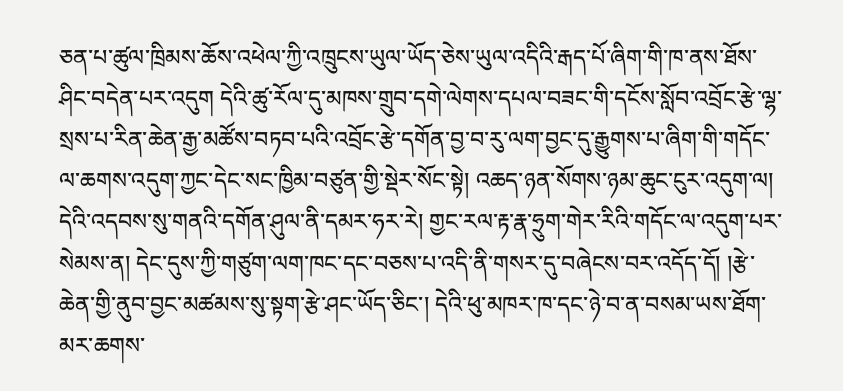ཅན་པ་ཚུལ་ཁྲིམས་ཆོས་འཕེལ་ཀྱི་འཁྲུངས་ཡུལ་ཡོད་ཅེས་ཡུལ་འདིའི་རྒད་པོ་ཞིག་གི་ཁ་ནས་ཐོས་ཤིང་བདེན་པར་འདུག དེའི་ཚུ་རོལ་དུ་མཁས་གྲུབ་དགེ་ལེགས་དཔལ་བཟང་གི་དངོས་སློབ་འབྲོང་རྩེ་ལྷ་སྲས་པ་རིན་ཆེན་རྒྱ་མཚོས་བཏབ་པའི་འབྲོང་རྩེ་དགོན་བྱ་བ་རུ་ལག་བྱང་དུ་རྒྱུགས་པ་ཞིག་གི་གདོང་ལ་ཆགས་འདུག་ཀྱང་དེང་སང་ཁྱིམ་བཙུན་གྱི་སྡེར་སོང་སྟེ། འཆད་ཉན་སོགས་ཉམ་ཆུང་ངུར་འདུག་ལ། དེའི་འདབས་སུ་གནའི་དགོན་ཤུལ་ནི་དམར་ཧར་རེ། གྱང་རལ་རྟ་རྣ་ཧྲུག་གེར་རིའི་གདོང་ལ་འདུག་པར་སེམས་ན། དེང་དུས་ཀྱི་གཙུག་ལག་ཁང་དང་བཅས་པ་འདི་ནི་གསར་དུ་བཞེངས་བར་འདོད་དོ། །རྩེ་ཆེན་གྱི་ནུབ་བྱང་མཚམས་སུ་སྟག་རྩེ་ཤང་ཡོད་ཅིང་། དེའི་ཕུ་མཁར་ཁ་དང་ཉེ་བ་ན་བསམ་ཡས་ཐོག་མར་ཆགས་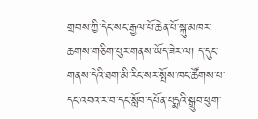གྲབས་ཀྱི་དེང་སང་རྒྱལ་པོ་ཆེན་པོ་སྐུ་མཁར་ཆགས་གཅིག་པུར་གནས་ཡོད་ཟེར་ལ། ད་དུང་གནས་དེའི་ཐག་མི་རིང་སར་སྤོས་ཁང་ཚོགས་པ་དང་འབའ་ར་བ་དང་སློབ་དཔོན་པདྨའི་སྒྲུབ་ཕུག་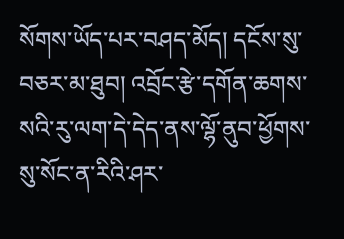སོགས་ཡོད་པར་བཤད་མོད། དངོས་སུ་བཅར་མ་ཐུབ། འབྲོང་རྩེ་དགོན་ཆགས་སའི་རུ་ལག་དེ་དེད་ནས་ལྷོ་ནུབ་ཕྱོགས་སུ་སོང་ན་རིའི་ཤར་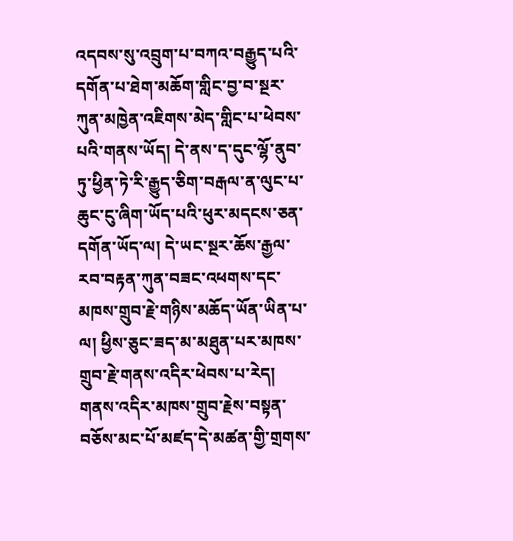འདབས་སུ་འབྲུག་པ་བཀའ་བརྒྱུད་པའི་དགོན་པ་ཐེག་མཆོག་གླིང་བྱ་བ་སྔར་ཀུན་མཁྱེན་འཇིགས་མེད་གླིང་པ་ཕེབས་པའི་གནས་ཡོད། དེ་ནས་ད་དུང་ལྷོ་ནུབ་ཏུ་ཕྱིན་ཏེ་རི་རྒྱུད་ཅིག་བརྒལ་ན་ལུང་པ་ཆུང་ངུ་ཞིག་ཡོད་པའི་ཕུར་མདངས་ཅན་དགོན་ཡོད་ལ། དེ་ཡང་སྔར་ཆོས་རྒྱལ་རབ་བརྟན་ཀུན་བཟང་འཕགས་དང་མཁས་གྲུབ་རྗེ་གཉིས་མཆོད་ཡོན་ཡིན་པ་ལ། ཕྱིས་ཅུང་ཟད་མ་མཐུན་པར་མཁས་གྲུབ་རྗེ་གནས་འདིར་ཕེབས་པ་རེད། གནས་འདིར་མཁས་གྲུབ་རྗེས་བསྟན་བཅོས་མང་པོ་མཛད་དེ་མཚན་གྱི་གྲགས་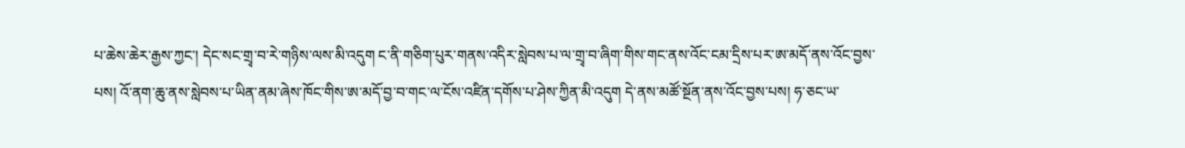པ་ཆེས་ཆེར་རྒྱས་ཀྱང་། དེང་སང་གྲྭ་བ་རེ་གཉིས་ལས་མི་འདུག ང་ནི་གཅིག་པུར་གནས་འདིར་སླེབས་པ་ལ་གྲྭ་བ་ཞིག་གིས་གང་ནས་འོང་ངམ་དྲིས་པར་ཨ་མདོ་ནས་འོང་བྱས་པས། འོ་ནག་ཆུ་ནས་སླེབས་པ་ཡིན་ནམ་ཞེས་ཁོང་གིས་ཨ་མདོ་བྱ་བ་གང་ལ་ངོས་འཛིན་དགོས་པ་ཤེས་ཀྱིན་མི་འདུག དེ་ནས་མཚོ་སྔོན་ནས་འོང་བྱས་པས། ཧ་ཅང་ཡ་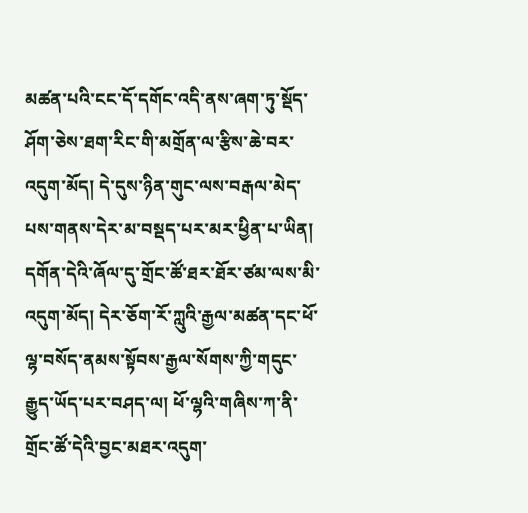མཚན་པའི་ངང་དོ་དགོང་འདི་ནས་ཞག་ཏུ་སྡོད་ཤོག་ཅེས་ཐག་རིང་གི་མགྲོན་ལ་རྩིས་ཆེ་བར་འདུག་མོད། དེ་དུས་ཉིན་གུང་ལས་བརྒལ་མེད་པས་གནས་དེར་མ་བསྡད་པར་མར་ཕྱིན་པ་ཡིན། དགོན་དེའི་ཞོལ་དུ་གྲོང་ཚོ་ཐར་ཐོར་ཙམ་ལས་མི་འདུག་མོད། དེར་ཅོག་རོ་ཀླུའི་རྒྱལ་མཚན་དང་ཕོ་ལྷ་བསོད་ནམས་སྟོབས་རྒྱལ་སོགས་ཀྱི་གདུང་རྒྱུད་ཡོད་པར་བཤད་ལ། ཕོ་ལྷའི་གཞིས་ཀ་ནི་གྲོང་ཚོ་དེའི་བྱང་མཐར་འདུག་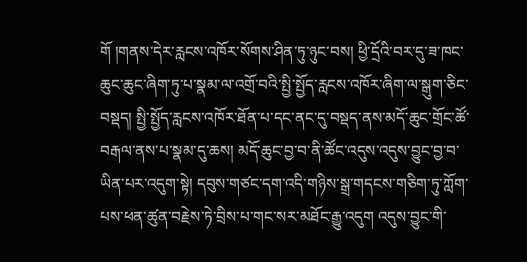གོ །གནས་དེར་རླངས་འཁོར་སོགས་ཤིན་ཏུ་ཉུང་བས། ཕྱི་དྲོའི་བར་དུ་ཟ་ཁང་ཆུང་ཆུང་ཞིག་ཏུ་པ་སྣམ་ལ་འགྲོ་བའི་སྤྱི་སྤྱོད་རླངས་འཁོར་ཞིག་ལ་སྒུག་ཅིང་བསྡད། སྤྱི་སྤྱོད་རླངས་འཁོར་ཐོན་པ་དང་ནང་དུ་བསྡད་ནས་མདོ་ཆུང་གྲོང་ཚོ་བརྒལ་ནས་པ་སྣམ་དུ་ཆས། མདོ་ཆུང་བྱ་བ་ནི་ཚོང་འདུས་འདུས་བྱུང་བྱ་བ་ཡིན་པར་འདུག་སྟེ། དབུས་གཙང་དག་འདི་གཉིས་སྒྲ་གདངས་གཅིག་ཏུ་ཀློག་པས་ཕན་ཚུན་བརྗེས་ཏེ་བྲིས་པ་གང་སར་མཐོང་རྒྱུ་འདུག འདུས་བྱུང་གི་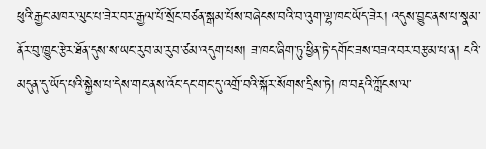ཕུའི་རྒྱང་མཁར་ལུང་པ་ཟེར་བར་རྒྱལ་པོ་སྲོང་བཙན་སྒམ་པོས་བཞེངས་བའི་བ་འུག་ལྷ་ཁང་ཡོད་ཟེར། འདུས་བྱུང་ནས་པ་སྣམ་ནོར་བུ་ཁྱུང་རྩེར་ཐོན་དུས་ས་ཡང་རུབ་མ་རུབ་ཙམ་འདུག་པས། ཟ་ཁང་ཞིག་ཏུ་ཕྱིན་ཏེ་དགོང་ཟས་བཟའ་བར་བརྩམ་པ་ན། ངའི་མདུན་དུ་ཡོད་པའི་སྐྱེས་པ་དེས་གང་ནས་འོང་དང་གང་དུ་འགྲོ་བའི་སྐོར་སོགས་དྲིས་ཏེ། ཁ་བརྡའི་ཀློངས་ལ་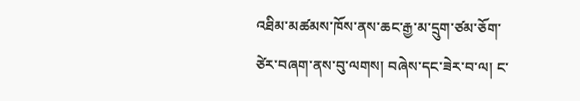འཐིམ་མཚམས་ཁོས་ནས་ཆང་རྒྱ་མ་དྲུག་ཙམ་ཅོག་ཙེར་བཞག་ནས་བུ་ལགས། བཞེས་དང་ཟེར་བ་ལ། ང་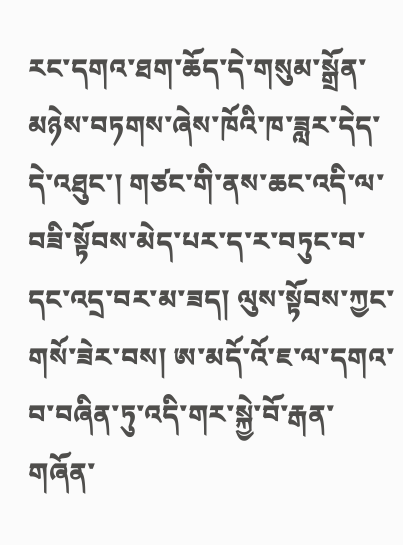རང་དགའ་ཐག་ཆོད་དེ་གསུམ་སྒྲོན་མཉེས་བཏགས་ཞེས་ཁོའི་ཁ་ཟླར་དེད་དེ་འཐུང་། གཙང་གི་ནས་ཆང་འདི་ལ་བཟི་སྟོབས་མེད་པར་ད་ར་བཏུང་བ་དང་འདྲ་བར་མ་ཟད། ལུས་སྟོབས་ཀྱང་གསོ་ཟེར་བས། ཨ་མདོ་འོ་ཇ་ལ་དགའ་བ་བཞིན་ཏུ་འདི་གར་སྐྱེ་བོ་རྒན་གཞོན་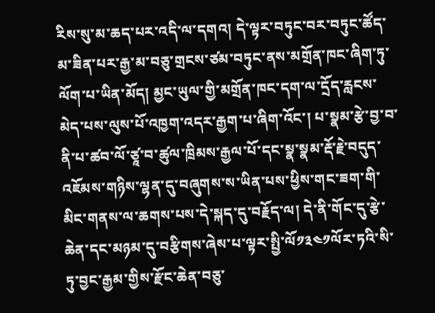རིས་སུ་མ་ཆད་པར་འདི་ལ་དགའ། དེ་ལྟར་བཏུང་བར་བཏུང་ཚོད་མ་ཟིན་པར་རྒྱ་མ་བཅུ་གྲངས་ཙམ་བཏུང་ནས་མགྲོན་ཁང་ཞིག་ཏུ་ལོག་པ་ཡིན་མོད། མྱང་ཡུལ་གྱི་མགྲོན་ཁང་དག་ལ་དྲོད་རླངས་མེད་པས་ལུས་པོ་འཁྱག་འདར་རྒྱག་པ་ཞིག་འོང་། པ་སྣམ་རྩེ་བྱ་བ་ནི་པ་ཚབ་ལོ་ཙཱ་བ་ཚུལ་ཁྲིམས་རྒྱལ་པོ་དང་སྣ་སྣམ་རྡོ་རྗེ་བདུད་འཇོམས་གཉིས་ལྷན་དུ་བཞུགས་ས་ཡིན་པས་ཕྱིས་གང་ཟག་གི་མིང་གནས་ལ་ཆགས་པས་དེ་སྐད་དུ་བརྗོད་ལ། དེ་ནི་གོང་དུ་རྩེ་ཆེན་དང་མཉམ་དུ་བརྩིགས་ཞེས་པ་ལྟར་སྤྱི་ལོ༡༣༤༡ལོར་ཏའི་སི་ཏུ་བྱང་རྒྱམ་གྱིས་རྫོང་ཆེན་བཅུ་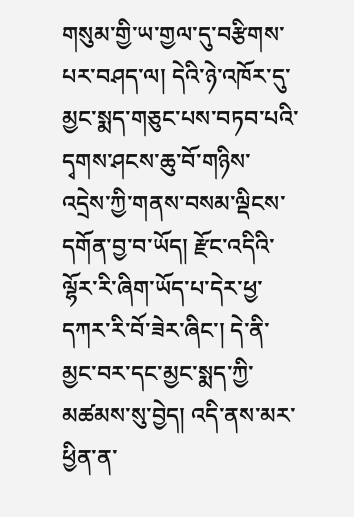གསུམ་གྱི་ཡ་གྱལ་དུ་བརྩིགས་པར་བཤད་ལ། དེའི་ཉེ་འཁོར་དུ་མྱང་སྨད་གཅུང་པས་བཏབ་པའི་དྭགས་ཤངས་ཆུ་བོ་གཉིས་འདྲེས་ཀྱི་གནས་བསམ་ལྡིངས་དགོན་བྱ་བ་ཡོད། རྫོང་འདིའི་ལྷོར་རི་ཞིག་ཡོད་པ་དེར་ཕྱ་དཀར་རི་བོ་ཟེར་ཞིང་། དེ་ནི་མྱང་བར་དང་མྱང་སྨད་ཀྱི་མཚམས་སུ་བྱེད། འདི་ནས་མར་ཕྱིན་ན་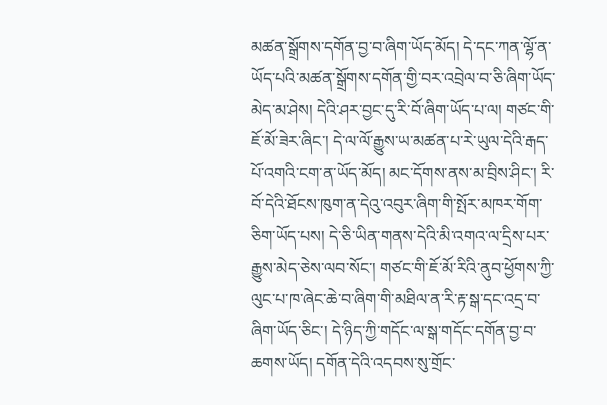མཚན་སྒྲོགས་དགོན་བྱ་བ་ཞིག་ཡོད་མོད། དེ་དང་ཀན་ལྷོ་ན་ཡོད་པའི་མཚན་སྒྲོགས་དགོན་གྱི་བར་འབྲེལ་བ་ཅི་ཞིག་ཡོད་མེད་མ་ཤེས། དེའི་ཤར་བྱང་དུ་རི་བོ་ཞིག་ཡོད་པ་ལ། གཙང་གི་ཇོ་མོ་ཟེར་ཞིང་། དེ་ལ་ལོ་རྒྱུས་ཡ་མཚན་པ་རེ་ཡུལ་དེའི་རྒད་པོ་འགའི་ངག་ན་ཡོད་མོད། མང་དོགས་ནས་མ་བྲིས་ཤིང་། རི་བོ་དེའི་ཐོངས་ཁུག་ན་དེའུ་འབུར་ཞིག་གི་སྤོར་མཁར་གོག་ཅིག་ཡོད་པས། དེ་ཅི་ཡིན་གནས་དེའི་མི་འགའ་ལ་དྲིས་པར་རྒྱུས་མེད་ཅེས་ལབ་སོང་། གཙང་གི་ཇོ་མོ་རིའི་ནུབ་ཕྱོགས་ཀྱི་ལུང་པ་ཁ་ཞེང་ཆེ་བ་ཞིག་གི་མཐིལ་ན་རི་རྟ་སྒ་དང་འདྲ་བ་ཞིག་ཡོད་ཅིང་། དེ་ཉིད་ཀྱི་གདོང་ལ་སྒ་གདོང་དགོན་བྱ་བ་ཆགས་ཡོད། དགོན་དེའི་འདབས་སུ་གྲོང་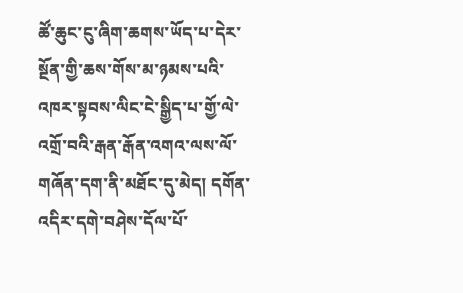ཚོ་ཆུང་ངུ་ཞིག་ཆགས་ཡོད་པ་དེར་སྔོན་གྱི་ཆས་གོས་མ་ཉམས་པའི་འཁར་སྟབས་ལིང་ངེ་སྒྱིད་པ་གྱོ་ལེ་འགྲོ་བའི་རྒན་རྒོན་འགའ་ལས་ལོ་གཞོན་དག་ནི་མཐོང་དུ་མེད། དགོན་འདིར་དགེ་བཤེས་དོལ་པོ་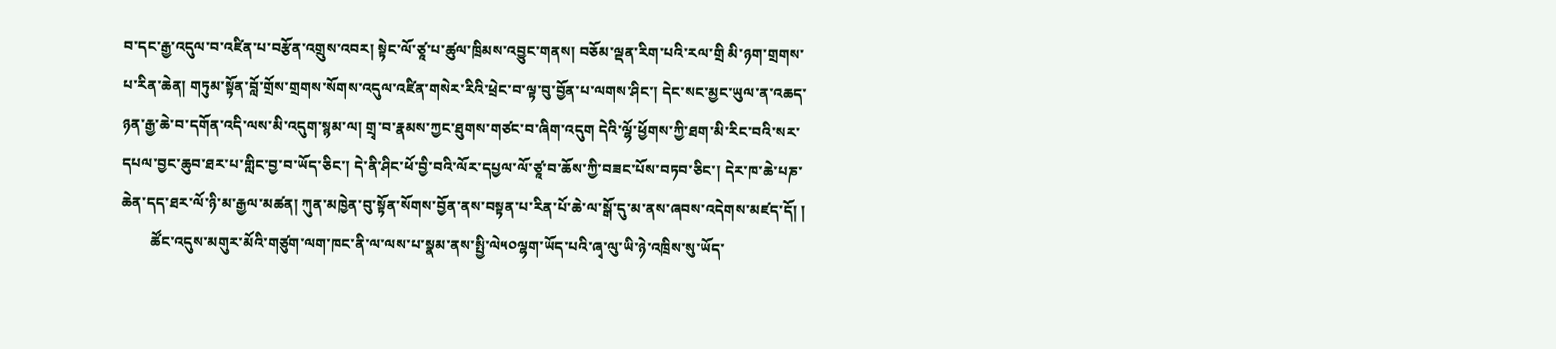བ་དང་རྒྱ་འདུལ་བ་འཛིན་པ་བརྩོན་འགྲུས་འབར། སྟེང་ལོ་ཙཱ་པ་ཚུལ་ཁྲིམས་འབྱུང་གནས། བཅོམ་ལྡན་རིག་པའི་རལ་གྲི མི་ཉག་གྲགས་པ་རིན་ཆེན། གཏུམ་སྟོན་བློ་གྲོས་གྲགས་སོགས་འདུལ་འཛིན་གསེར་རིའི་ཕྲེང་བ་ལྟ་བུ་བྱོན་པ་ལགས་ཤིང་། དེང་སང་མྱང་ཡུལ་ན་འཆད་ཉན་རྒྱ་ཆེ་བ་དགོན་འདི་ལས་མི་འདུག་སྙམ་ལ། གྲྭ་བ་རྣམས་ཀྱང་ཐུགས་གཙང་བ་ཞིག་འདུག དེའི་ལྷོ་ཕྱོགས་ཀྱི་ཐག་མི་རིང་བའི་སར་དཔལ་བྱང་ཆུབ་ཐར་པ་གླིང་བྱ་བ་ཡོད་ཅིང་། དེ་ནི་ཤིང་ཕོ་བྱི་བའི་ལོར་དཔྱལ་ལོ་ཙཱ་བ་ཆོས་ཀྱི་བཟང་པོས་བཏབ་ཅིང་། དེར་ཁ་ཆེ་པཎ་ཆེན་དད་ཐར་ལོ་ཉི་མ་རྒྱལ་མཚན། ཀུན་མཁྱེན་བུ་སྟོན་སོགས་བྱོན་ནས་བསྟན་པ་རིན་པོ་ཆེ་ལ་སྒོ་དུ་མ་ནས་ཞབས་འདེགས་མཛད་དོ། །
        ཚོང་འདུས་མགུར་མོའི་གཙུག་ལག་ཁང་ནི་ལ་ལས་པ་སྣམ་ནས་སྤྱི་ལེ༥༠ལྷག་ཡོད་པའི་ཞྭ་ལུ་ཡི་ཉེ་འཁྲིས་སུ་ཡོད་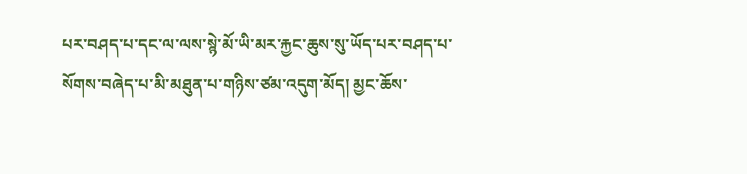པར་བཤད་པ་དང་ལ་ལས་སྙེ་མོ་ཡི་མར་རྐྱང་ཆུས་སུ་ཡོད་པར་བཤད་པ་སོགས་བཞེད་པ་མི་མཐུན་པ་གཉིས་ཙམ་འདུག་མོད། མྱང་ཆོས་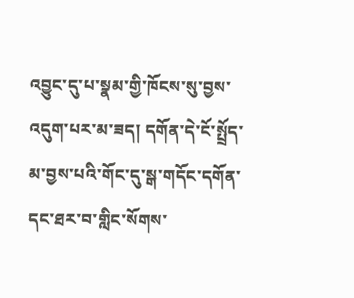འབྱུང་དུ་པ་སྣམ་གྱི་ཁོངས་སུ་བྱས་འདུག་པར་མ་ཟད། དགོན་དེ་ངོ་སྤྲོད་མ་བྱས་པའི་གོང་དུ་སྒ་གདོང་དགོན་དང་ཐར་བ་གླིང་སོགས་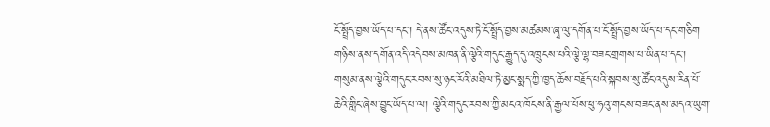ངོ་སྤྲོད་བྱས་ཡོད་པ་དང་། དེ་ནས་ཚོང་འདུས་ཏེ་ངོ་སྤྲོད་བྱས་མཚམས་ཞྭ་ལུ་དགོན་པ་ངོ་སྤྲོད་བྱས་ཡོད་པ་དང་གཅིག གཉིས་ནས་དགོན་འདི་འདེབས་མཁན་ནི་ལྕེའི་གདུང་རྒྱུད་དུ་འཁྲུངས་པའི་ལྕེ་ལྷ་བཟང་གྲགས་པ་ཡིན་པ་དང་། གསུམ་ནས་ལྕེའི་གདུང་རབས་སུ་ཉང་རོའི་མཐིལ་ཏེ་མྱང་སྨད་ཀྱི་ཁྱད་ཆོས་བརྗོད་པའི་སྐབས་སུ་ཚོང་འདུས་རིན་པོ་ཆེའི་གླིང་ཞེས་བྱུང་ཡོད་པ་ལ། ལྕེའི་གདུང་རབས་ཀྱི་མངའ་ཁོངས་ནི་རྒྱལ་པོས་ཕུ་ཧའུ་གངས་བཟང་ནས་མདའ་ཡུག་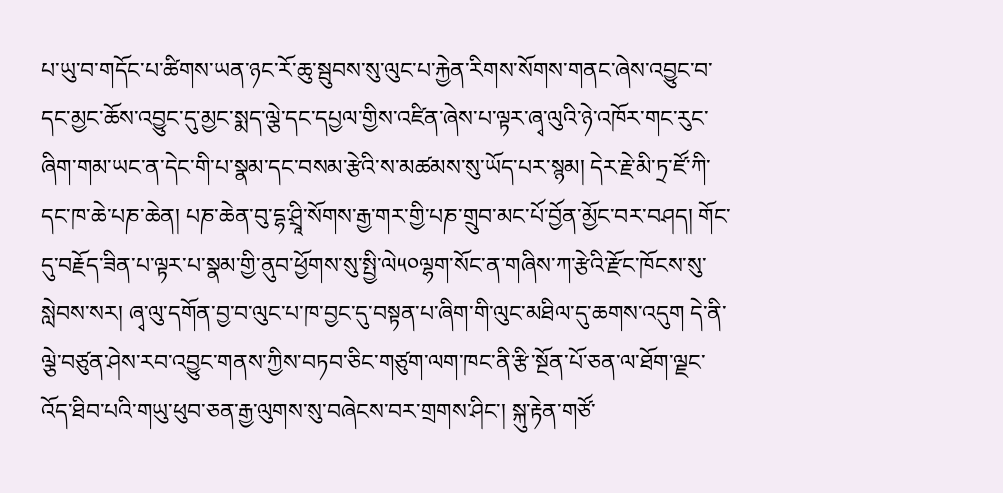པ་ཡུ་བ་གདོང་པ་ཚིགས་ཡན་ཉང་རོ་ཆུ་སྦུབས་སུ་ལུང་པ་རྐྱེན་རིགས་སོགས་གནང་ཞེས་འབྱུང་བ་དང་མྱང་ཆོས་འབྱུང་དུ་མྱང་སྨད་ལྕེ་དང་དཔྱལ་གྱིས་འཛིན་ཞེས་པ་ལྟར་ཞྭ་ལུའི་ཉེ་འཁོར་གང་རུང་ཞིག་གམ་ཡང་ན་དེང་གི་པ་སྣམ་དང་བསམ་རྩེའི་ས་མཚམས་སུ་ཡོད་པར་སྙམ། དེར་རྗེ་མི་ཏྲ་ཛོ་ཀི་དང་ཁ་ཆེ་པཎ་ཆེན། པཎ་ཆེན་བུ་དྷ་ཤྲཱི་སོགས་རྒྱ་གར་གྱི་པཎ་གྲུབ་མང་པོ་བྱོན་མྱོང་བར་བཤད། གོང་དུ་བརྗོད་ཟིན་པ་ལྟར་པ་སྣམ་གྱི་ནུབ་ཕྱོགས་སུ་སྤྱི་ལེ༥༠ལྷག་སོང་ན་གཞིས་ཀ་རྩེའི་རྫོང་ཁོངས་སུ་སླེབས་སར། ཞྭ་ལུ་དགོན་བྱ་བ་ལུང་པ་ཁ་བྱང་དུ་བསྟན་པ་ཞིག་གི་ལུང་མཐིལ་དུ་ཆགས་འདུག དེ་ནི་ལྕེ་བཙུན་ཤེས་རབ་འབྱུང་གནས་ཀྱིས་བཏབ་ཅིང་གཙུག་ལག་ཁང་ནི་རྩི་སྔོན་པོ་ཅན་ལ་ཐོག་ལྗང་འོད་ཐིབ་པའི་གཡུ་ཕུབ་ཅན་རྒྱ་ལུགས་སུ་བཞེངས་བར་གྲགས་ཤིང་། སྐུ་རྟེན་གཙོ་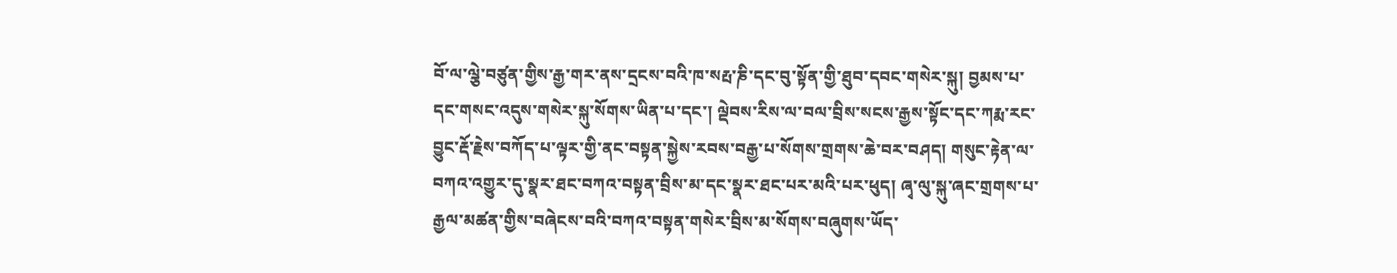བོ་ལ་ལྕེ་བཙུན་གྱིས་རྒྱ་གར་ནས་དྲངས་བའི་ཁ་སརྤ་ཎི་དང་བུ་སྟོན་གྱི་ཐུབ་དབང་གསེར་སྐུ། བྱམས་པ་དང་གསང་འདུས་གསེར་སྐུ་སོགས་ཡིན་པ་དང་། ལྡེབས་རིས་ལ་བལ་བྲིས་སངས་རྒྱས་སྟོང་དང་ཀརྨ་རང་བྱུང་རྡོ་རྗེས་བཀོད་པ་ལྟར་གྱི་ནང་བསྟན་སྐྱེས་རབས་བརྒྱ་པ་སོགས་གྲགས་ཆེ་བར་བཤད། གསུང་རྟེན་ལ་བཀའ་འགྱུར་དུ་སྣར་ཐང་བཀའ་བསྟན་བྲིས་མ་དང་སྣར་ཐང་པར་མའི་པར་ཕུད། ཞྭ་ལུ་སྐུ་ཞང་གྲགས་པ་རྒྱལ་མཚན་གྱིས་བཞེངས་བའི་བཀའ་བསྟན་གསེར་བྲིས་མ་སོགས་བཞུགས་ཡོད་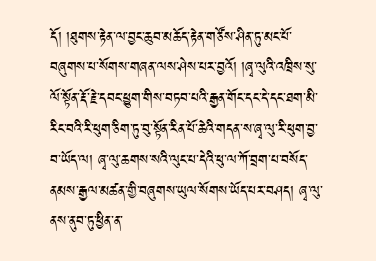དོ། །ཐུགས་རྟེན་ལ་བྱང་ཆུབ་མཆོད་རྟེན་གཙོས་ཤིན་ཏུ་མང་པོ་བཞུགས་པ་སོགས་གཞན་ལས་ཤེས་པར་བྱའོ། །ཞྭ་ལུའི་འཁྲིས་སུ་ལོ་སྟོན་རྡོ་རྗེ་དབང་ཕྱུག་གིས་བཏབ་པའི་རྒྱན་གོང་དང་དེ་དང་ཐག་མི་རིང་བའི་རི་ཕུག་ཅིག་ཏུ་བུ་སྟོན་རིན་པོ་ཆེའི་གདན་ས་ཞྭ་ལུ་རི་ཕུག་བྱ་བ་ཡོད་ལ། ཞྭ་ལུ་ཆགས་སའི་ལུང་པ་དེའི་ཕུ་ལ་ཀོ་བྲག་པ་བསོད་ནམས་རྒྱལ་མཚན་གྱི་བཞུགས་ཡུལ་སོགས་ཡོད་པར་བཤད། ཞྭ་ལུ་ནས་ནུབ་ཏུ་ཕྱིན་ན་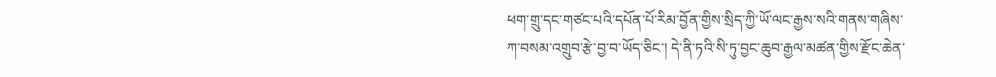ཕག་གྲུ་དང་གཙང་པའི་དཔོན་པོ་རིམ་བྱོན་གྱིས་སྲིད་ཀྱི་ཡོ་ལང་རྒྱས་སའི་གནས་གཞིས་ཀ་བསམ་འགྲུབ་རྩེ་བྱ་བ་ཡོད་ཅིང་། དེ་ནི་ཏའི་སི་ཏུ་བྱང་ཆུབ་རྒྱལ་མཚན་གྱིས་རྫོང་ཆེན་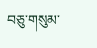བཅུ་གསུམ་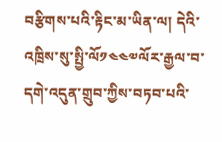བརྩིགས་པའི་རྟིང་མ་ཡིན་ལ། དེའི་འཁྲིས་སུ་སྤྱི་ལོ༡༤༤༧ལོར་རྒྱལ་བ་དགེ་འདུན་གྲུབ་ཀྱིས་བཏབ་པའི་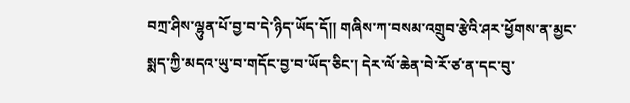བཀྲ་ཤིས་ལྷུན་པོ་བྱ་བ་དེ་ཉིད་ཡོད་དོ།། གཞིས་ཀ་བསམ་འགྲུབ་རྩེའི་ཤར་ཕྱོགས་ན་མྱང་སྨད་ཀྱི་མདའ་ཡུ་བ་གདོང་བྱ་བ་ཡོད་ཅིང་། དེར་ལོ་ཆེན་བེ་རོ་ཙ་ན་དང་བུ་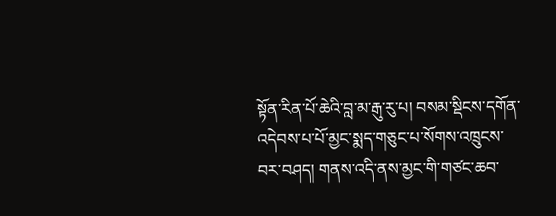སྟོན་རིན་པོ་ཆེའི་བླ་མ་རྒུ་རུ་པ། བསམ་སྡིངས་དགོན་འདེབས་པ་པོ་མྱང་སྨད་གཅུང་པ་སོགས་འཁྲུངས་བར་བཤད། གནས་འདི་ནས་མྱང་གི་གཙང་ཆབ་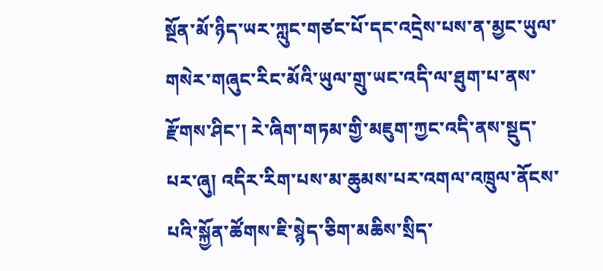སྔོན་མོ་ཉིད་ཡར་ཀླུང་གཙང་པོ་དང་འདྲེས་པས་ན་མྱང་ཡུལ་གསེར་གཞུང་རིང་མོའི་ཡུལ་གྲུ་ཡང་འདི་ལ་ཐུག་པ་ནས་རྫོགས་ཤིང་། རེ་ཞིག་གཏམ་གྱི་མཇུག་ཀྱང་འདི་ནས་སྡུད་པར་ཞུ། འདིར་རིག་པས་མ་ཆུམས་པར་འགལ་འཁྲུལ་ནོངས་པའི་སྐྱོན་ཚོགས་ཇི་སྙེད་ཅིག་མཆིས་སྲིད་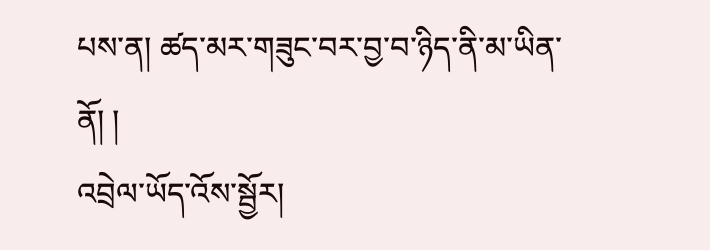པས་ན། ཚད་མར་གཟུང་བར་བྱ་བ་ཉིད་ནི་མ་ཡིན་ནོ། །
འབྲེལ་ཡོད་འོས་སྦྱོར།